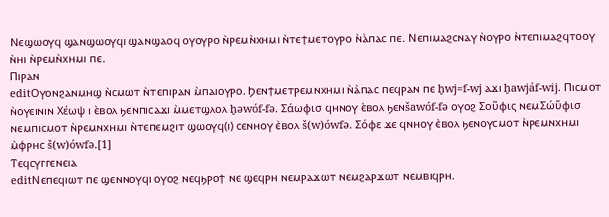Ⲛⲉϣⲱⲟⲩϥ ϣⲁⲛϣⲱⲟⲩϥⲓ ϣⲁⲛϣⲁⲟϥ ⲟⲩⲟⲩⲣⲟ ⲛ̀ⲣⲉⲙⲛ̀ⲭⲏⲙⲓ ⲛ̀ⲧⲉϯⲙⲉⲧⲟⲩⲣⲟ ⲛ̀ⲁ̀ⲡⲁⲥ ⲡⲉ. Ⲛⲉⲡⲓⲙⲁϩⲥⲛⲁⲩ ⲛ̀ⲟⲩⲣⲟ ⲛ̀ⲧⲉⲡⲓⲙⲁϩϥⲧⲟⲟⲩ ⲛ̀ⲏⲓ ⲛ̀ⲣⲉⲙⲛ̀ⲭⲏⲙⲓ ⲡⲉ.
Ⲡⲓⲣⲁⲛ
editⲞⲩⲟⲛϩⲁⲛⲙⲏϣ ⲛ̀ⲥⲙⲱⲧ ⲛ̀ⲧⲉⲡⲓⲣⲁⲛ ⲙ̀ⲡⲁⲓⲟⲩⲣⲟ. Ϧⲉⲛϯⲙⲉⲧⲣⲉⲙⲛⲭⲏⲙⲓ ⲛ̀ⲁ̀ⲡⲁⲥ ⲡⲉϥⲣⲁⲛ ⲡⲉ ḫwj=f-wj ⲁϫⲓ ḫawjáf-wij. Ⲡⲓⲥⲙⲟⲧ ⲛ̀ⲟⲩⲉⲓⲛⲓⲛ Χέωψ ⲓ ⲉ̀ⲃⲟⲗ ϧⲉⲛⲡⲓⲥⲁϫⲓ ⲙ̀ⲙⲉⲧϣⲗⲟⲗ ḫəwóf-fə. Σάωφισ ϥⲏⲛⲟⲩ ⲉ̀ⲃⲟⲗ ϧⲉⲛšawóf-fə ⲟⲩⲟϩ Σοῦφις ⲛⲉⲙΣώὕφισ ⲛⲉⲙⲡⲓⲥⲙⲟⲧ ⲛ̀ⲣⲉⲙⲛⲭⲏⲙⲓ ⲛ̀ⲧⲉⲡⲉⲙϩⲓⲧ ϣⲱⲟⲩϥ(ⲓ) ⲥⲉⲛⲏⲟⲩ ⲉ̀ⲃⲟⲗ š(w)ówfə. Σόφε ϫⲉ ϥⲛⲏⲟⲩ ⲉ̀ⲃⲟⲗ ϧⲉⲛⲟⲩⲥⲙⲟⲧ ⲛ̀ⲣⲉⲙⲛⲭⲏⲙⲓ ⲙ̀ⲫⲣⲏⲥ š(w)ówfə.[1]
Ⲧⲉϥⲥⲩⲅⲅⲉⲛⲉⲓⲁ
editⲚⲉⲡⲉϥⲓⲱⲧ ⲡⲉ ϣⲉⲛⲛⲟⲩϥⲓ ⲟⲩⲟϩ ⲛⲉϥϧⲣⲟϯ ⲛⲉ ϣⲉϥⲣⲏ ⲛⲉⲙⲣⲁϫⲱⲧ ⲛⲉⲙϩⲁⲣϫⲱⲧ ⲛⲉⲙⲃⲓϥⲣⲏ.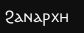Ϩⲁⲛⲁⲣⲭⲏ